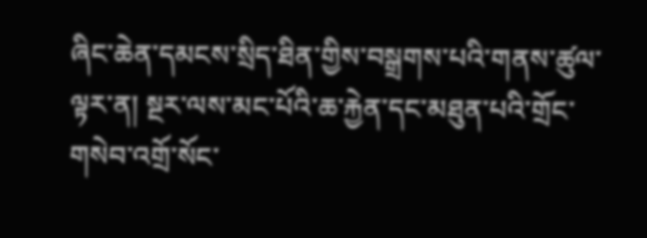ཞིང་ཆེན་དམངས་སྲིད་ཐིན་གྱིས་བསྒྲགས་པའི་གནས་ཚུལ་ལྟར་ན། སྔར་ལས་མང་པོའི་ཆ་རྐྱེན་དང་མཐུན་པའི་གྲོང་གསེབ་འགྲོ་སོང་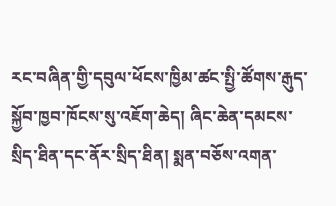རང་བཞིན་གྱི་དབུལ་ཕོངས་ཁྱིམ་ཚང་སྤྱི་ཚོགས་རྒུད་སྐྱོབ་ཁྱབ་ཁོངས་སུ་འཇོག་ཆེད། ཞིང་ཆེན་དམངས་སྲིད་ཐིན་དང་ནོར་སྲིད་ཐིན། སྨན་བཅོས་འགན་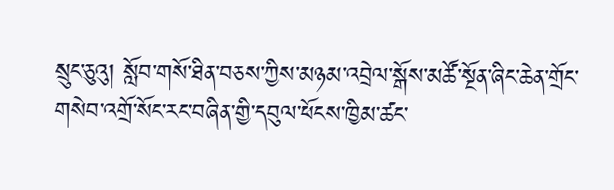སྲུང་ཅུའུ། སློབ་གསོ་ཐིན་བཅས་ཀྱིས་མཉམ་འབྲེལ་སྒོས་མཚོ་སྔོན་ཞིང་ཆེན་གྲོང་གསེབ་འགྲོ་སོང་རང་བཞིན་གྱི་དབུལ་ཕོངས་ཁྱིམ་ཚང་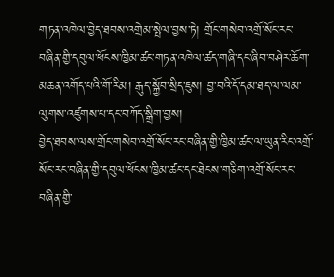གཏན་འཁེལ་བྱེད་ཐབས་འགྲེམ་སྤེལ་བྱས་ཏེ། གྲོང་གསེབ་འགྲོ་སོང་རང་བཞིན་གྱི་དབུལ་ཕོངས་ཁྱིམ་ཚང་གཏན་འཁེལ་ཚད་གཞི་དང་ཞིབ་བཤེར་ཆོག་མཆན་འགོད་པའི་གོ་རིམ། རྒུད་སྐྱོབ་སྲིད་ཇུས། བྱ་བའི་དོ་དམ་ཐད་ལ་ལམ་ལུགས་འཛུགས་པ་དང་བཀོད་སྒྲིག་བྱས།
བྱེད་ཐབས་ལས་གྲོང་གསེབ་འགྲོ་སོང་རང་བཞིན་གྱི་ཁྱིམ་ཚང་ལ་ཡུན་རིང་འགྲོ་སོང་རང་བཞིན་གྱི་དབུལ་ཕོངས་ཁྱིམ་ཚང་དང་ཐེངས་གཅིག་འགྲོ་སོང་རང་བཞིན་གྱི་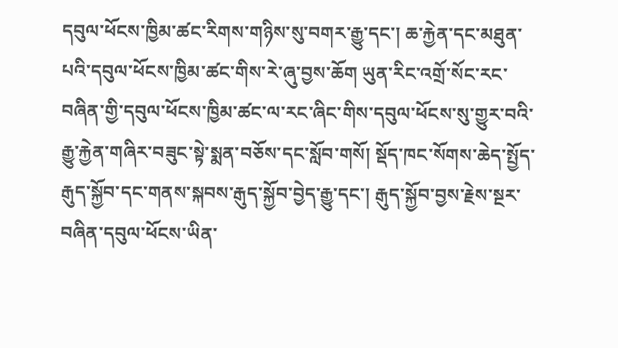དབུལ་ཕོངས་ཁྱིམ་ཚང་རིགས་གཉིས་སུ་བགར་རྒྱུ་དང་། ཆ་རྐྱེན་དང་མཐུན་པའི་དབུལ་ཕོངས་ཁྱིམ་ཚང་གིས་རེ་ཞུ་བྱས་ཆོག ཡུན་རིང་འགྲོ་སོང་རང་བཞིན་གྱི་དབུལ་ཕོངས་ཁྱིམ་ཚང་ལ་རང་ཞིང་གིས་དབུལ་ཕོངས་སུ་གྱུར་བའི་རྒྱུ་རྐྱེན་གཞིར་བཟུང་སྟེ་སྨན་བཅོས་དང་སློབ་གསོ། སྡོད་ཁང་སོགས་ཆེད་སྤྱོད་རྒུད་སྐྱོབ་དང་གནས་སྐབས་རྒུད་སྐྱོབ་བྱེད་རྒྱུ་དང་། རྒུད་སྐྱོབ་བྱས་རྗེས་སྔར་བཞིན་དབུལ་ཕོངས་ཡིན་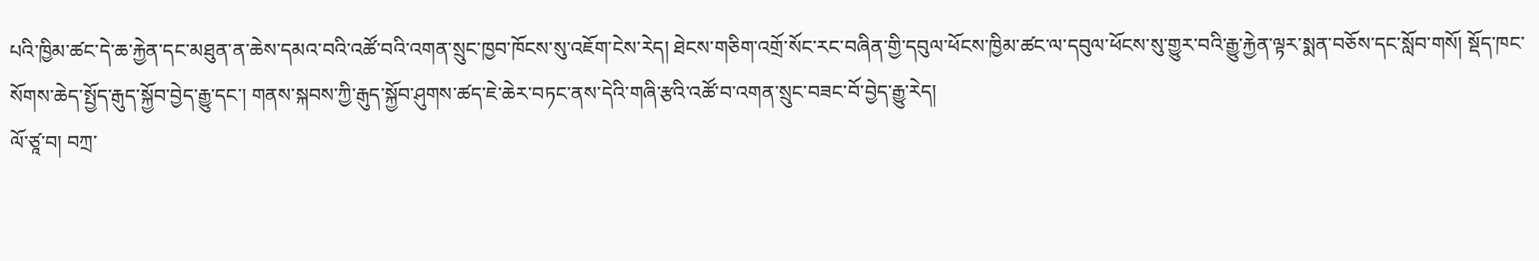པའི་ཁྱིམ་ཚང་དེ་ཆ་རྐྱེན་དང་མཐུན་ན་ཆེས་དམའ་བའི་འཚོ་བའི་འགན་སྲུང་ཁྱབ་ཁོངས་སུ་འཇོག་ངེས་རེད། ཐེངས་གཅིག་འགྲོ་སོང་རང་བཞིན་གྱི་དབུལ་ཕོངས་ཁྱིམ་ཚང་ལ་དབུལ་ཕོངས་སུ་གྱུར་བའི་རྒྱུ་རྐྱེན་ལྟར་སྨན་བཅོས་དང་སློབ་གསོ། སྡོད་ཁང་སོགས་ཆེད་སྤྱོད་རྒུད་སྐྱོབ་བྱེད་རྒྱུ་དང་། གནས་སྐབས་ཀྱི་རྒུད་སྐྱོབ་ཤུགས་ཚད་ཇེ་ཆེར་བཏང་ནས་དེའི་གཞི་རྩའི་འཚོ་བ་འགན་སྲུང་བཟང་བོ་བྱེད་རྒྱུ་རེད།
ལོ་ཙཱ་བ། བཀྲ་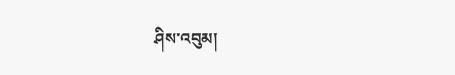ཤིས་འབུམ།